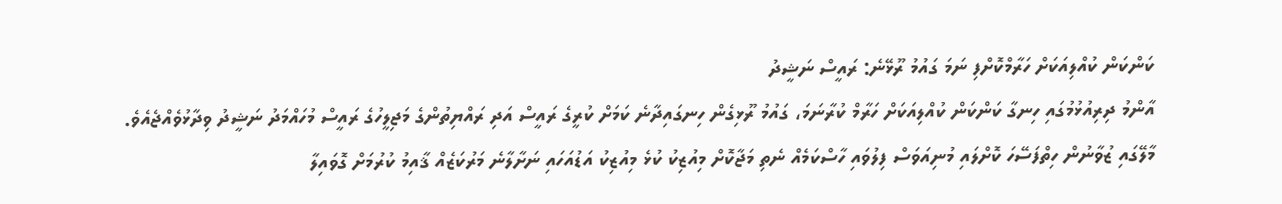ކަންކަން ކުއްލިއަކަށް ހަރާމްކޮށްފި ނަމަ ގައުމު ރޫޅޭނެ: ރައީސް ނަޝީދު
އާންމު ދިރިއުޅުމުގައި ހިނގާ ކަންކަން ކުއްލިއަކަށް ހަރާމް ކުރާނަމަ، ގައުމު ރޫޅިގެން ހިނގައިދާނެ ކަމަށް ކުރީގެ ރައީސް އަދި ރައްޔިތުންގެ މަޖިލީހުގެ ރައީސް މުހައްމަދު ނަޝީދު ވިދާޅުވެއްޖެއެވެ.
މާލޭގައި ޒުވާނުން ހިތްފަސޭހަ ކޮށްލައި މުނިއަވަސް ފިލުވައި ހާސްކަމެއް ނެތި މަޖާކޮށް މިއުޒިކު ކުޅެ މިއުޒިކު އަޑުއަހައި ނަށާލާނެ މަރުކަޒެއް ޤާއިމު ކުރުމަށް ގޮވައިލާ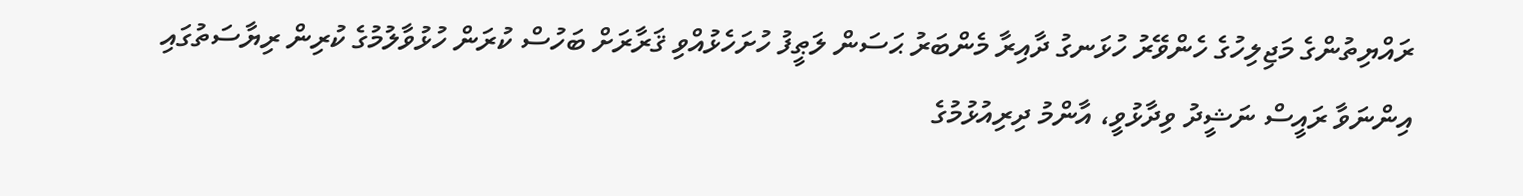ރައްޔިތުންގެ މަޖިލިހުގެ ހެންވޭރު ހުޅަނގު ދާއިރާ މެންބަރު ޙަސަން ލަޠީފު ހުށަހެޅުއްވި ޤަރާރަށް ބަހުސް ކުރަން ހުޅުވާލުމުގެ ކުރިން ރިޔާސަތުގައި އިންނަވާ ރައީސް ނަޝީދު ވިދާޅުވީ، އާންމު ދިރިއުޅުމުގެ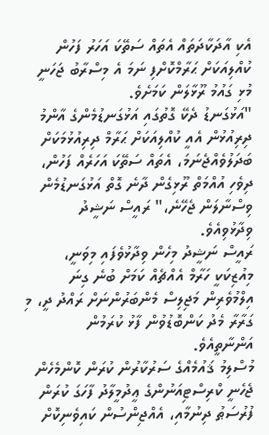އެކި އާދަކާދަތައް އެތައް ސަތޭކަ އަހަރު ފަހުން ކުއްލިއަކަށް ޙަރާމްކޮށްފި ނަމަ އެ މިސްރާބު ޖަހަނީ މުޅި ގައުމު ރޫޅާލަން ކަމަށެވެ.
"އަޅުގަނޑު ދެކޭ ގޮތުގައި އަޅުގަނޑުމެންގެ އާންމު ދިރިއުޅުން އެއީ ކުއްލިއަކަށް ޙަރާމް ދިރިއުޅުމަކަށް ބަދަލުވެއްޖެނަމަ، އެތައް ސަތޭކަ އަހަރެއް ފަހުން، ދިވެހި އުއްމަތް ރޫޅިގެން ދާނެ ގޮތް އަޅުގަނޑުމެން ވިސްނާލަން ޖެހޭނެ،" ރައީސް ނަޝީދު ވިދާޅުވިއެވެ.
ރައީސް ނަޝީދު މިހެން ވިދާޅުވެފައި މިވަނީ، މިއުޒިކަކީ ހަރާމް އެއްޗެއް ކަމަށް ބުނެ ގިނަ އިލްމުވެރިން މަޖިލިސް މެންބަރުންނަށް ރައްދު ދީ، މި ގަރާރާ މެދު ކަންބޮޑުވުން ފާޅު ކުރަމުން އަންނާތީއެވެ.
މުސްލިމު ޤައުމެއްގެ ސަރުކާރުން ކުރަން ކޮންމެހެން ޖެހެނީ ކްރިސްޓިއަނުންގެ ޢީދުމީލާދު ފާހަގަ ކުރަން ފުރުސަޠު ދިނުމާއި، އެއްޖިންސުން ކައިވެނިކޮށް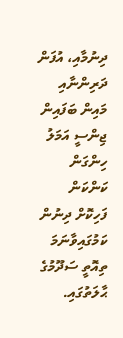ދިނުމާއި، އުފަން ދަރިންނާއި މައިން ބަފައިން ޖިންސީ އަމަލު ހިންގަން ކަންކަން ފަހިކޮށް ދިނުން ކަމުގައިވާނަމަ ތިއޮތީ ސަދޫމުގެ ޙާލަތުގައި.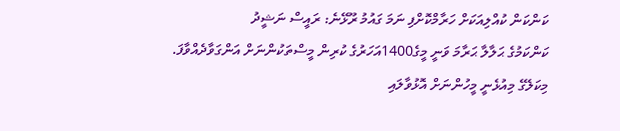ކަންކަން ކުއްލިއަކަށް ހަރާމްކޮށްފި ނަމަ ގައުމު ރޫޅޭނެ: ރައީސް ނަޝީދު
ކަންކަމުގެ ޙަލާލާ ޙަރާމަ ވަނީ މީގެ1400އަހަރުގެ ކުރިން މީސްތަކުންނަށް އަންގަވާދެއްވާފަ. މިކަލޭގެ މިއުޅެނީ މީހުންނަށް އޮޅުވާލައި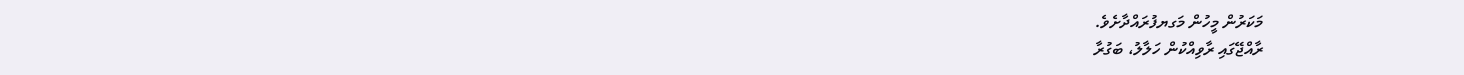މަކަރުން މީހުން މަގޔފުރައްދާށެވެ.
ރާއްޖޭގައި ރާވިއްކުން ހަލާލު، ބަގުރާ